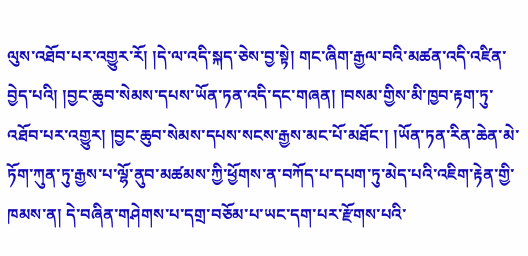ལུས་འཐོབ་པར་འགྱུར་རོ། །དེ་ལ་འདི་སྐད་ཅེས་བྱ་སྟེ། གང་ཞིག་རྒྱལ་བའི་མཚན་འདི་འཛིན་བྱེད་པའི། །བྱང་ཆུབ་སེམས་དཔས་ཡོན་ཏན་འདི་དང་གཞན། །བསམ་གྱིས་མི་ཁྱབ་རྟག་ཏུ་འཐོབ་པར་འགྱུར། །བྱང་ཆུབ་སེམས་དཔས་སངས་རྒྱས་མང་པོ་མཐོང་། །ཡོན་ཏན་རིན་ཆེན་མེ་ཏོག་ཀུན་ཏུ་རྒྱས་པ་ལྷོ་ནུབ་མཚམས་ཀྱི་ཕྱོགས་ན་བཀོད་པ་དཔག་ཏུ་མེད་པའི་འཇིག་རྟེན་གྱི་ཁམས་ན། དེ་བཞིན་གཤེགས་པ་དགྲ་བཅོམ་པ་ཡང་དག་པར་རྫོགས་པའི་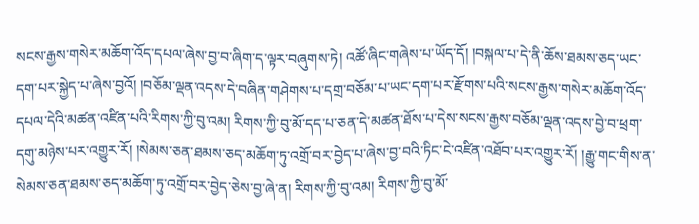སངས་རྒྱས་གསེར་མཆོག་འོད་དཔལ་ཞེས་བྱ་བ་ཞིག་ད་ལྟར་བཞུགས་ཏེ། འཚོ་ཞིང་གཞེས་པ་ཡོད་དོ། །བསྐལ་པ་དེ་ནི་ཆོས་ཐམས་ཅད་ཡང་དག་པར་སྐྱེད་པ་ཞེས་བྱའོ། །བཅོམ་ལྡན་འདས་དེ་བཞིན་གཤེགས་པ་དགྲ་བཅོམ་པ་ཡང་དག་པར་རྫོགས་པའི་སངས་རྒྱས་གསེར་མཆོག་འོད་དཔལ་དེའི་མཚན་འཛིན་པའི་རིགས་ཀྱི་བུ་འམ། རིགས་ཀྱི་བུ་མོ་དད་པ་ཅན་དེ་མཚན་ཐོས་པ་དེས་སངས་རྒྱས་བཅོམ་ལྡན་འདས་བྱེ་བ་ཕྲག་དགུ་མཉེས་པར་འགྱུར་རོ། །སེམས་ཅན་ཐམས་ཅད་མཆོག་ཏུ་འགྲོ་བར་བྱེད་པ་ཞེས་བྱ་བའི་ཏིང་ངེ་འཛིན་འཐོབ་པར་འགྱུར་རོ། །རྒྱུ་གང་གིས་ན་སེམས་ཅན་ཐམས་ཅད་མཆོག་ཏུ་འགྲོ་བར་བྱེད་ཅེས་བྱ་ཞེ་ན། རིགས་ཀྱི་བུ་འམ། རིགས་ཀྱི་བུ་མོ་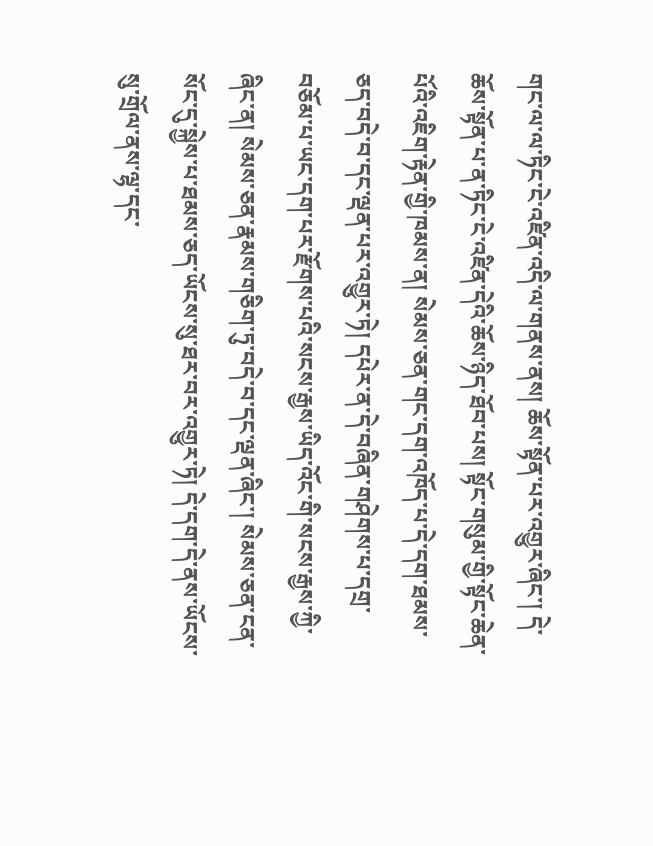གང་ལ་ལ་ཏིང་ངེ་འཛིན་འདི་ལ་གནས་ནས། ཆོས་སྟོན་པར་འགྱུར་ཞིང་། དེ་ཆོས་སྟོན་པ་ན་ཏིང་ངེ་འཛིན་དེའི་ཆོས་ཉིད་ཐོབ་པས། སྟོང་གསུམ་གྱི་སྟོང་ཆེན་པོའི་འཇིག་རྟེན་གྱི་ཁམས་ན། སེམས་ཅན་གང་དག་འཁོད་པ་དེ་དག་ཐམས་ཅད་བདེ་བ་དང་ལྡན་པར་འགྱུར་ཏེ། དཔེར་ན་དེ་བཞིན་གཤེགས་པ་དགྲ་བཅོམ་པ་ཡང་དག་པར་རྫོགས་པའི་སངས་རྒྱས་ཡིད་འོང་གི་སངས་རྒྱས་ཀྱི་ཞིང་ན། སེམས་ཅན་རྣམས་གཅིག་ཏུ་བདེ་བ་དང་ལྡན་ཞིང་། སེམས་ཅན་ངན་སོང་དུ་སྐྱེས་པ་ཐམས་ཅད་ཡོངས་སུ་ཐར་བར་འགྱུར་ཏེ། དེ་དག་དེ་ནས་ཡོངས་སུ་གྲོལ་ནས་ལྷ་དང་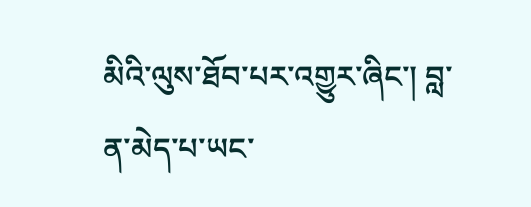མིའི་ལུས་ཐོབ་པར་འགྱུར་ཞིང་། བླ་ན་མེད་པ་ཡང་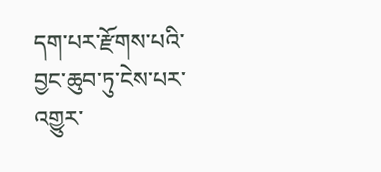དག་པར་རྫོགས་པའི་བྱང་ཆུབ་ཏུ་ངེས་པར་འགྱུར་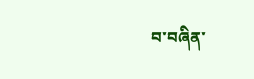བ་བཞིན་